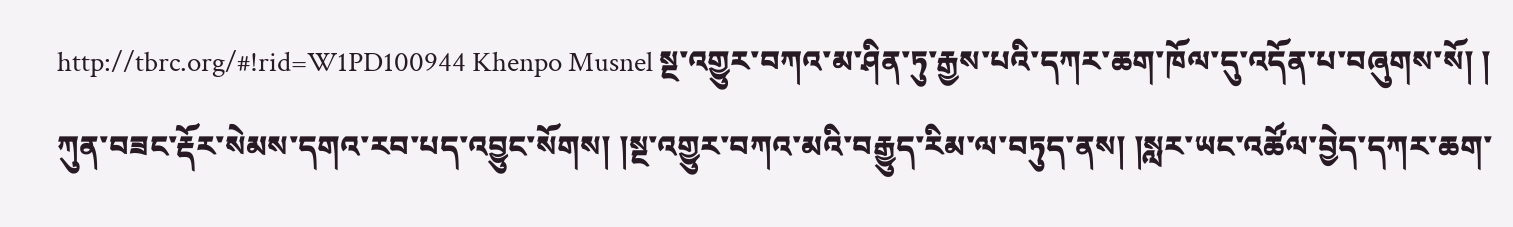http://tbrc.org/#!rid=W1PD100944 Khenpo Musnel སྔ་འགྱུར་བཀའ་མ་ཤིན་ཏུ་རྒྱས་པའི་དཀར་ཆག་ཁོལ་དུ་འདོན་པ་བཞུགས་སོ། ། ཀུན་བཟང་རྡོར་སེམས་དགའ་རབ་པད་འབྱུང་སོགས། །སྔ་འགྱུར་བཀའ་མའི་བརྒྱུད་རིམ་ལ་བཏུད་ནས། །སླར་ཡང་འཚོལ་བྱེད་དཀར་ཆག་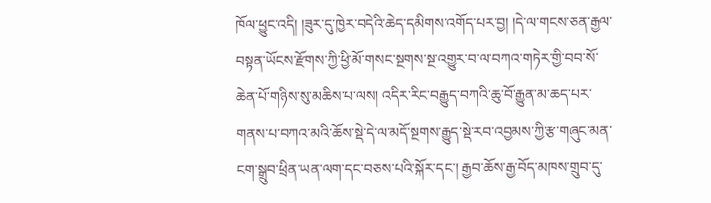ཁོལ་ཕྱུང་འདི། །ཟུར་དུ་ཁྱེར་བདེའི་ཆེད་དམིགས་འགོད་པར་བྱ། །དེ་ལ་གངས་ཅན་རྒྱལ་བསྟན་ཡོངས་རྫོགས་ཀྱི་ཕྱི་མོ་གསང་སྔགས་སྔ་འགྱུར་བ་ལ་བཀའ་གཏེར་གྱི་བབ་སོ་ཆེན་པོ་གཉིས་སུ་མཆིས་པ་ལས། འདིར་རིང་བརྒྱུད་བཀའི་ཆུ་བོ་རྒྱུན་མ་ཆད་པར་གནས་པ་བཀའ་མའི་ཆོས་སྡེ་དེ་ལ་མདོ་སྔགས་རྒྱུད་སྡེ་རབ་འབྱམས་ཀྱི་རྩ་གཞུང་མན་ངག་སྒྲུབ་ཕྲིན་ཡན་ལག་དང་བཅས་པའི་སྐོར་དང་། རྒྱབ་ཆོས་རྒྱ་བོད་མཁས་གྲུབ་དུ་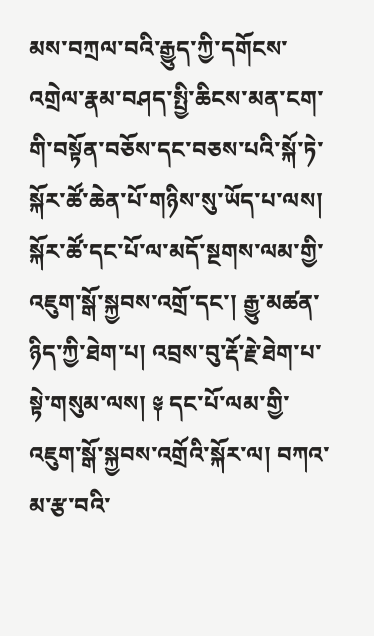མས་བཀྲལ་བའི་རྒྱུད་ཀྱི་དགོངས་འགྲེལ་རྣམ་བཤད་སྤྱི་ཆིངས་མན་ངག་གི་བསྟོན་བཅོས་དང་བཅས་པའི་སྐོ་ཏེ་སྐོར་ཚོ་ཆེན་པོ་གཉིས་སུ་ཡོད་པ་ལས། སྐོར་ཚོ་དང་པོ་ལ་མདོ་སྔགས་ལམ་གྱི་འཇུག་སྒོ་སྐྱབས་འགྲོ་དང་། རྒྱུ་མཚན་ཉིད་ཀྱི་ཐེག་པ། འབྲས་བུ་རྡོ་རྗེ་ཐེག་པ་སྟེ་གསུམ་ལས། ༈ དང་པོ་ལམ་གྱི་འཇུག་སྒོ་སྐྱབས་འགྲོའི་སྐོར་ལ། བཀའ་མ་རྩ་བའི་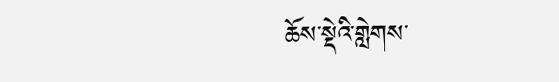ཆོས་སྡེའི་གླེགས་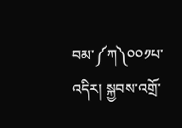བམ་༼ཀ༽༠༠༡པ་འདིར། སྐྱབས་འགྲོ་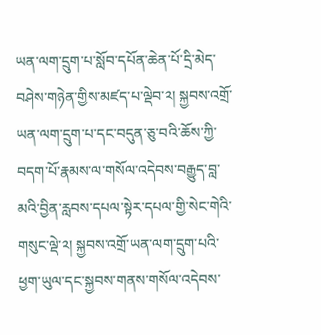ཡན་ལག་དྲུག་པ་སློབ་དཔོན་ཆེན་པོ་དྲི་མེད་བཤེས་གཉེན་གྱིས་མཛད་པ་ལྡེབ་༢། སྐྱབས་འགྲོ་ཡན་ལག་དྲུག་པ་དང་བདུན་ཅུ་བའི་ཆོས་ཀྱི་བདག་པོ་རྣམས་ལ་གསོལ་འདེབས་བརྒྱུད་བླ་མའི་བྱིན་རླབས་དཔལ་སྟེར་དཔལ་གྱི་སེང་གེའི་གསུང་ལྡེ་༢། སྐྱབས་འགྲོ་ཡན་ལག་དྲུག་པའི་ཕྱག་ཡུལ་དང་སྐྱབས་གནས་གསོལ་འདེབས་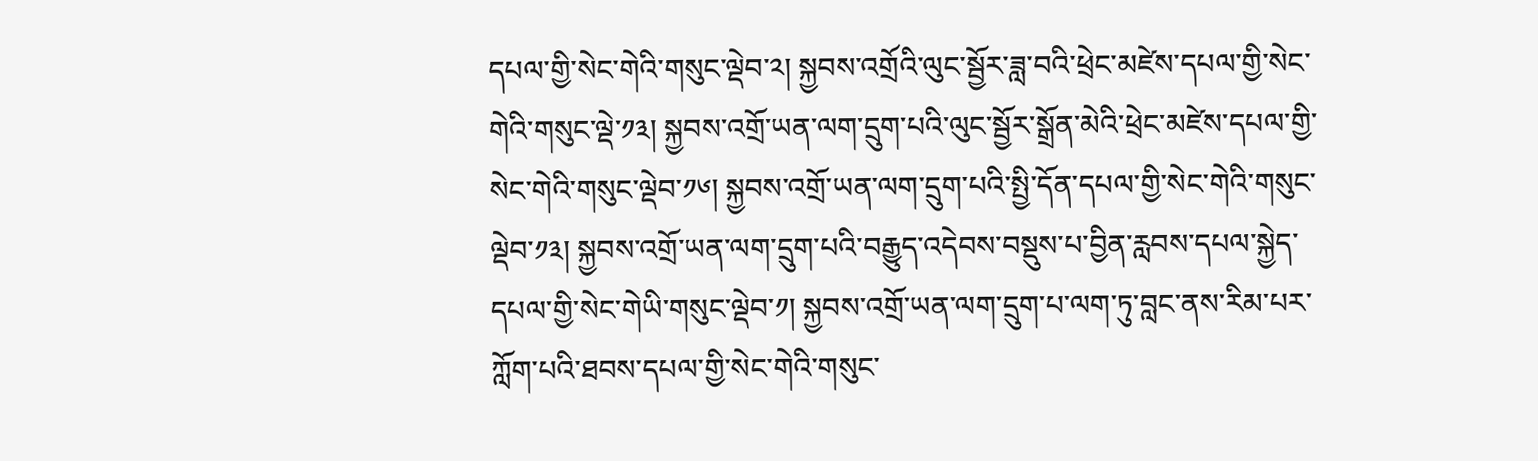དཔལ་གྱི་སེང་གེའི་གསུང་ལྡེབ་༢། སྐྱབས་འགྲོའི་ལུང་སྦྱོར་ཟླ་བའི་ཕྲེང་མཛེས་དཔལ་གྱི་སེང་གེའི་གསུང་ལྡེ་༡༣། སྐྱབས་འགྲོ་ཡན་ལག་དྲུག་པའི་ལུང་སྦྱོར་སྒྲོན་མེའི་ཕྲེང་མཛེས་དཔལ་གྱི་སེང་གེའི་གསུང་ལྡེབ་༡༦། སྐྱབས་འགྲོ་ཡན་ལག་དྲུག་པའི་སྤྱི་དོན་དཔལ་གྱི་སེང་གེའི་གསུང་ལྡེབ་༡༣། སྐྱབས་འགྲོ་ཡན་ལག་དྲུག་པའི་བརྒྱུད་འདེབས་བསྡུས་པ་བྱིན་རླབས་དཔལ་སྐྱེད་དཔལ་གྱི་སེང་གེཡི་གསུང་ལྡེབ་༡། སྐྱབས་འགྲོ་ཡན་ལག་དྲུག་པ་ལག་ཏུ་བླང་ནས་རིམ་པར་ཀློག་པའི་ཐབས་དཔལ་གྱི་སེང་གེའི་གསུང་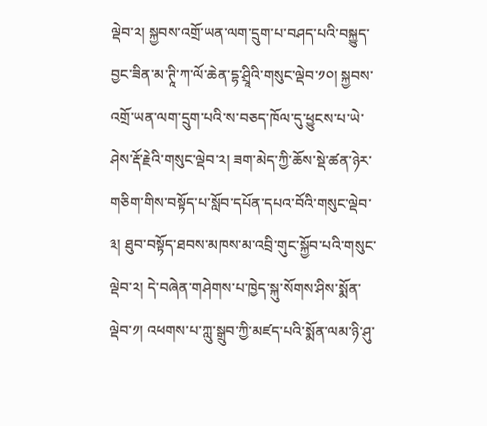ལྡེབ་༢། སྐྱབས་འགྲོ་ཡན་ལག་དྲུག་པ་བཤད་པའི་བསྐྱུད་བྱང་ཟིན་མ་ཊཱི་ཀ་ལོ་ཆེན་དྷ་ཤྲཱིའི་གསུང་ལྡེབ་༡༠། སྐྱབས་འགྲོ་ཡན་ལག་དྲུག་པའི་ས་བཅད་ཁོལ་དུ་ཕྱུངས་པ་ཡེ་ཤེས་རྡོ་རྗེའི་གསུང་ལྡེབ་༢། ཟག་མེད་ཀྱི་ཆོས་སྡེ་ཚན་ཉེར་གཅིག་གིས་བསྟོད་པ་སློབ་དཔོན་དཔའ་བོའི་གསུང་ལྡེབ་༣། ཐུབ་བསྟོད་ཐབས་མཁས་མ་འབྲི་གུང་སྐྱོབ་པའི་གསུང་ལྡེབ་༢། དེ་བཞེན་གཤེགས་པ་ཁྱེད་སྐུ་སོགས་ཤིས་སྨོན་ལྡེབ་༡། འཕགས་པ་ཀླུ་སྒྲུབ་ཀྱི་མཛད་པའི་སྨོན་ལམ་ཉི་ཤུ་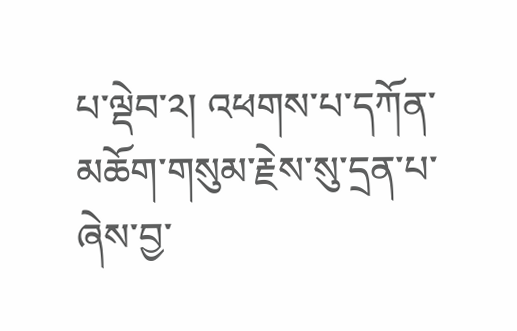པ་ལྡེབ་༢། འཕགས་པ་དཀོན་མཆོག་གསུམ་རྗེས་སུ་དྲན་པ་ཞེས་བྱ་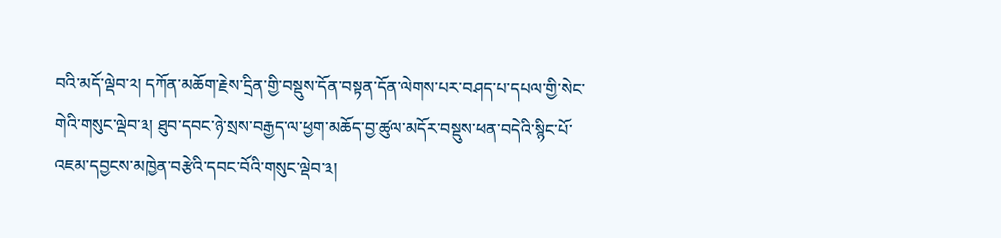བའི་མདོ་ལྡེབ་༢། དཀོན་མཆོག་རྗེས་དྲིན་གྱི་བསྡུས་དོན་བསྟན་དོན་ལེགས་པར་བཤད་པ་དཔལ་གྱི་སེང་གེའི་གསུང་ལྡེབ་༣། ཐུབ་དབང་ཉེ་སྲས་བརྒྱད་ལ་ཕྱག་མཆོད་བྱ་ཚུལ་མདོར་བསྡུས་ཕན་བདེའི་སྙིང་པོ་འཇམ་དབྱངས་མཁྱེན་བརྩེའི་དབང་བོའི་གསུང་ལྡེབ་༣།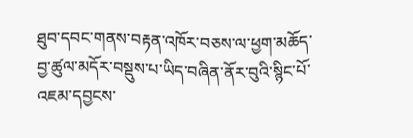ཐུབ་དབང་གནས་བརྟན་འཁོར་བཅས་ལ་ཕྱག་མཆོད་བྱ་ཚུལ་མདོར་བསྡུས་པ་ཡིད་བཞིན་ནོར་བུའི་སྙིང་པོ་འཇམ་དབྱངས་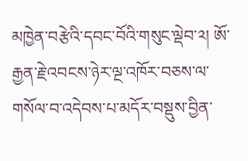མཁྱེན་བརྩེའི་དབང་བོའི་གསུང་ལྡེབ་༢། ཨོ་རྒྱན་རྗེ་འབངས་ཉེར་ལྔ་འཁོར་བཅས་ལ་གསོལ་བ་འདེབས་པ་མདོར་བསྡུས་བྱིན་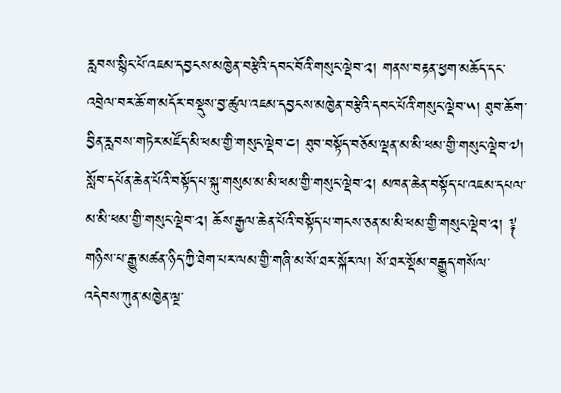རླབས་སྙིང་པོ་འཇམ་དབྱངས་མཁྱེན་བརྩེའི་དབང་བོའི་གསུང་ལྡེབ་༢། གནས་བརྟན་ཕྱག་མཆོད་དང་འབྲེལ་བར་ཆོ་ག་མདོར་བསྡུས་བྱ་ཚུལ་འཇམ་དབྱངས་མཁྱེན་བརྩེའི་དབང་པོའི་གསུང་ལྡེབ་༥། ཐུབ་ཆོག་བྱིན་རླབས་གཏེར་མཛོད་མི་ཕམ་གྱི་གསུང་ལྡེབ་༤། ཐུབ་བསྟོད་བཅོམ་ལྡན་མ་མི་ཕམ་གྱི་གསུང་ལྡེབ་༧། སློབ་དཔོན་ཆེན་པོའི་བསྟོད་པ་སྐུ་གསུམ་མ་མི་ཕམ་གྱི་གསུང་ལྡེབ་༢། མཁན་ཆེན་བསྟོད་པ་འཇམ་དཔལ་མ་མི་ཕམ་གྱི་གསུང་ལྡེབ་༢། ཆོས་རྒྱལ་ཆེན་པོའི་བསྟོད་པ་གངས་ཅན་མ་མི་ཕམ་གྱི་གསུང་ལྡེབ་༢། ༈ གཉིས་པ་རྒྱུ་མཚན་ཉིད་ཀྱི་ཐེག་པར་ལམ་གྱི་གཞི་མ་སོ་ཐར་སྐོར་ལ། སོ་ཐར་སྡོམ་བརྒྱུད་གསོལ་འདེབས་ཀུན་མཁྱེན་ལྔ་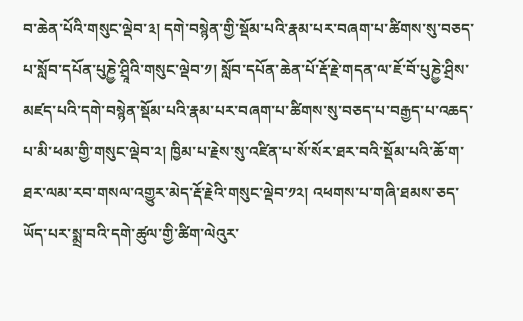བ་ཆེན་པོའི་གསུང་ལྡེབ་༣། དགེ་བསྙེན་གྱི་སྡོམ་པའི་རྣམ་པར་བཞག་པ་ཚིགས་སུ་བཅད་པ་སློབ་དཔོན་པུཎྱེ་ཤྲཱིའི་གསུང་ལྡེབ་༡། སློབ་དཔོན་ཆེན་པོ་རྡོ་རྗེ་གདན་ལ་ཇོ་བོ་པུཎྱེ་ཤྲིས་མཛད་པའི་དགེ་བསྙེན་སྡོམ་པའི་རྣམ་པར་བཞག་པ་ཚིགས་སུ་བཅད་པ་བརྒྱད་པ་འཆད་པ་མི་ཕམ་གྱི་གསུང་ལྡེབ་༢། ཁྱིམ་པ་རྗེས་སུ་འཛིན་པ་སོ་སོར་ཐར་བའི་སྡོམ་པའི་ཆོ་ག་ཐར་ལམ་རབ་གསལ་འགྱུར་མེད་རྡོ་རྗེའི་གསུང་ལྡེབ་༡༢། འཕགས་པ་གཞི་ཐམས་ཅད་ཡོད་པར་སྨྲ་བའི་དགེ་ཚུལ་གྱི་ཚིག་ལེའུར་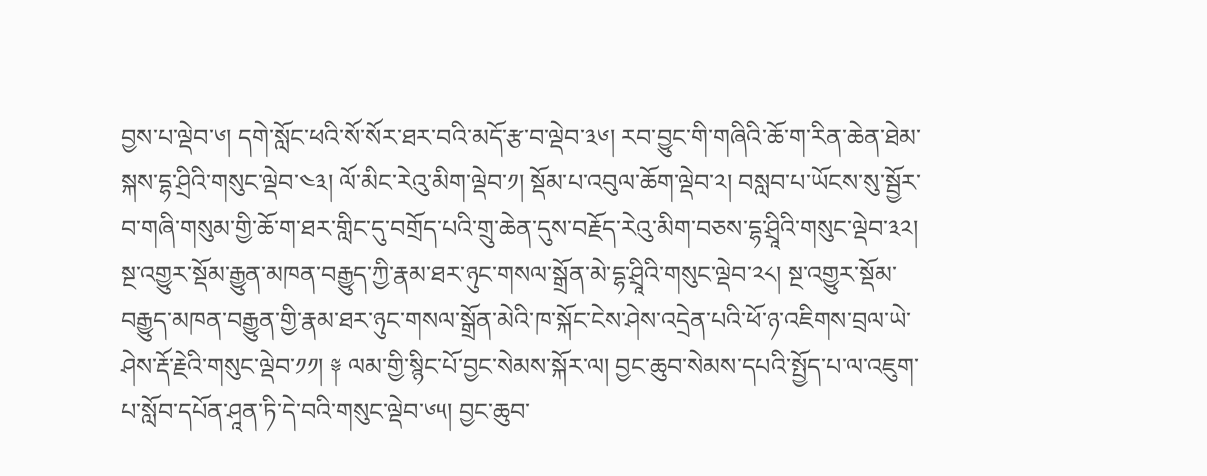བྱས་པ་ལྡེབ་༦། དགེ་སློང་ཕའི་སོ་སོར་ཐར་བའི་མདོ་རྩ་བ་ལྡེབ་༣༦། རབ་བྱུང་གི་གཞིའི་ཆོ་ག་རིན་ཆེན་ཐེམ་སྐས་དྷ་ཤྲིའི་གསུང་ལྡེབ་༤༣། ལོ་མིང་རེའུ་མིག་ལྡེབ་༡། སྡོམ་པ་འབུལ་ཆོག་ལྡེབ་༢། བསླབ་པ་ཡོངས་སུ་སྦྱོར་བ་གཞི་གསུམ་གྱི་ཆོ་ག་ཐར་གླིང་དུ་བགྲོད་པའི་གྲུ་ཆེན་དུས་བརྗོད་རེའུ་མིག་བཅས་དྷ་ཤྲཱིའི་གསུང་ལྡེབ་༣༢། སྔ་འགྱུར་སྡོམ་རྒྱུན་མཁན་བརྒྱུད་ཀྱི་རྣམ་ཐར་ཉུང་གསལ་སྒྲོན་མེ་དྷ་ཤྲཱིའི་གསུང་ལྡེབ་༢༨། སྔ་འགྱུར་སྡོམ་བརྒྱུད་མཁན་བརྒྱུན་གྱི་རྣམ་ཐར་ཉུང་གསལ་སྒྲོན་མེའི་ཁ་སྐོང་ངེས་ཤེས་འདྲེན་པའི་ཕོ་ཉ་འཇིགས་བྲལ་ཡེ་ཤེས་རྡོ་རྗེའི་གསུང་ལྡེབ་༡༡། ༈ ལམ་གྱི་སྙིང་པོ་བྱང་སེམས་སྐོར་ལ། བྱང་ཆུབ་སེམས་དཔའི་སྤྱོད་པ་ལ་འཇུག་པ་སློབ་དཔོན་ཤཱན་ཏི་དེ་བའི་གསུང་ལྡེབ་༦༥། བྱང་ཆུབ་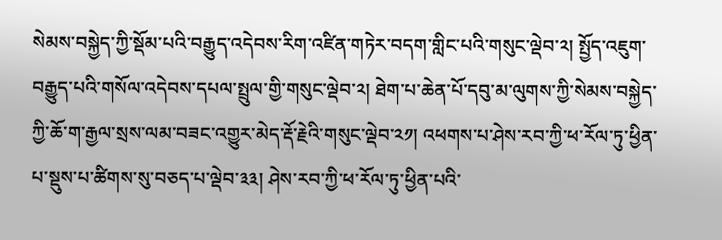སེམས་བསྐྱེད་ཀྱི་སྡོམ་པའི་བརྒྱུད་འདེབས་རིག་འཛིན་གཏེར་བདག་གླིང་པའི་གསུང་ལྡེབ་༢། སྤྱོད་འཇུག་བརྒྱུད་པའི་གསོལ་འདེབས་དཔལ་སྤྲུལ་གྱི་གསུང་ལྡེབ་༢། ཐེག་པ་ཆེན་པོ་དབུ་མ་ལུགས་ཀྱི་སེམས་བསྐྱེད་ཀྱི་ཆོ་ག་རྒྱལ་སྲས་ལམ་བཟང་འགྱུར་མེད་རྡོ་རྗེའི་གསུང་ལྡེབ་༢༡། འཕགས་པ་ཤེས་རབ་ཀྱི་ཕ་རོལ་ཏུ་ཕྱིན་པ་སྡུས་པ་ཚིགས་སུ་བཅད་པ་ལྡེབ་༣༣། ཤེས་རབ་ཀྱི་ཕ་རོལ་ཏུ་ཕྱིན་པའི་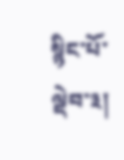སྙིང་པོ་ལྡེབ་༣།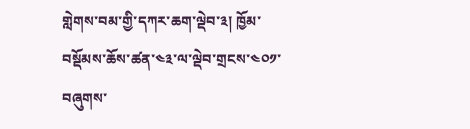གླེགས་བམ་གྱི་དཀར་ཆག་ལྡེབ་༣། ཁྱོམ་བསྡོམས་ཆོས་ཚན་༤༣་ལ་ལྡེབ་གྲངས་༤༠༡་བཞུགས་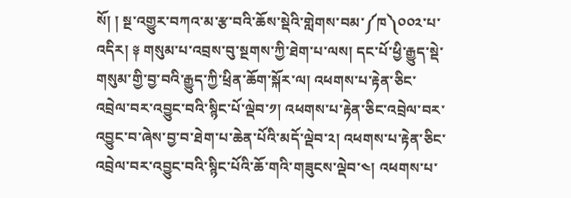སོ། ། སྔ་འགྱུར་བཀའ་མ་རྩ་བའི་ཆོས་སྡེའི་གླེགས་བམ་༼ཁ༽༠༠༢་པ་འདིར། ༈ གསུམ་པ་འབྲས་བུ་སྔགས་ཀྱི་ཐེག་པ་ལས། དང་པོ་ཕྱི་རྒྱུད་སྡེ་གསུམ་གྱི་བྱ་བའི་རྒྱུད་ཀྱི་ཕྲིན་ཆོག་སྐོར་ལ། འཕགས་པ་རྟེན་ཅིང་འབྲེལ་བར་འབྱུང་བའི་སྙིང་པོ་ལྡེབ་༡། འཕགས་པ་རྟེན་ཅིང་འབྲེལ་བར་འབྱུང་བ་ཞེས་བྱ་བ་ཐེག་པ་ཆེན་པོའི་མདོ་ལྡེབ་༢། འཕགས་པ་རྟེན་ཅིང་འབྲེལ་བར་འབྱུང་བའི་སྙིང་པོའི་ཆོ་གའི་གཟུངས་ལྡེབ་༤། འཕགས་པ་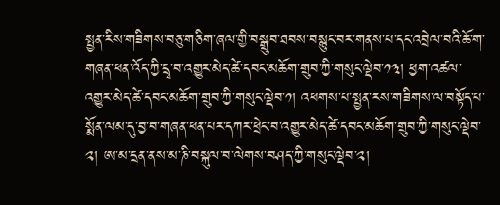སྤྱན་རིས་གཟིགས་བཅུ་གཅིག་ཞལ་གྱི་བསྒྲུབ་ཐབས་བསྙུང་བར་གནས་པ་དང་འབྲེལ་བའི་ཆོ་ག་གཞན་ཕན་འོད་ཀྱི་དྲྭ་བ་འགྱུར་མེད་ཚེ་དབང་མཆོག་གྲུབ་ཀྱི་གསུང་ལྡེབ་༡༣། ཕྱག་འཚལ་འགྱུར་མེད་ཚེ་དབང་མཆོག་གྲུབ་ཀྱི་གསུང་ལྡེབ་༡། འཕགས་པ་སྤྱན་རས་གཟིགས་ལ་བསྟོད་པ་སྨོན་ལམ་དུ་བྱ་བ་གཞན་ཕན་པར་དཀར་ཕྲེང་བ་འགྱུར་མེད་ཚེ་དབང་མཆོག་གྲུབ་ཀྱི་གསུང་ལྡེབ་༢། ཨ་མ་དྲན་ནས་མ་ཎི་བསྐུལ་བ་ལེགས་བཤད་ཀྱི་གསུང་ལྡེབ་༢།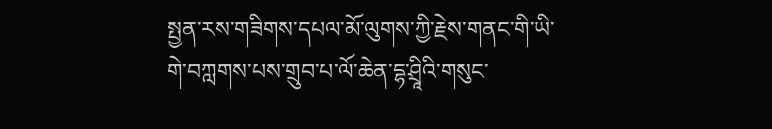སྤྱན་རས་གཟིགས་དཔལ་མོ་ལུགས་ཀྱི་རྗེས་གནང་གི་ཡི་གེ་བཀླགས་པས་གྲུབ་པ་ལོ་ཆེན་དྷ་ཤྲཱིའི་གསུང་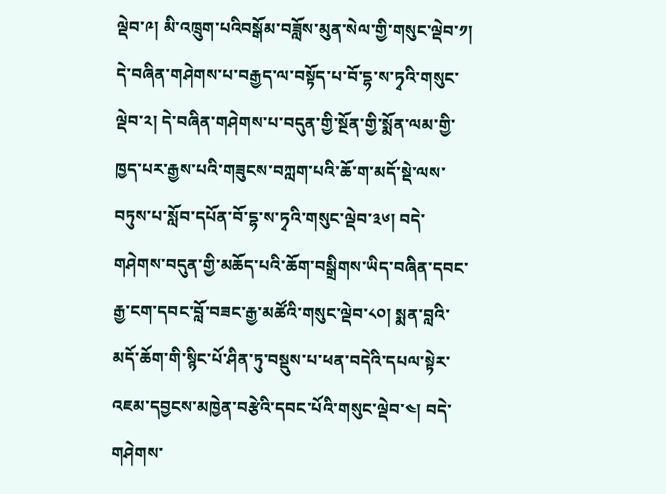ལྡེབ་༩། མི་འཁྲུག་པའིབསྒོམ་བཟློས་མུན་སེལ་གྱི་གསུང་ལྡེབ་༡། དེ་བཞིན་གཤེགས་པ་བརྒྱད་ལ་བསྟོད་པ་བོ་དྷ་ས་ཏྭའི་གསུང་ལྡེབ་༢། དེ་བཞིན་གཤེགས་པ་བདུན་གྱི་སྔོན་གྱི་སྨོན་ལམ་གྱི་ཁྱད་པར་རྒྱས་པའི་གཟུངས་བཀླག་པའི་ཆོ་ག་མདོ་སྡེ་ལས་བཏུས་པ་སློབ་དཔོན་བོ་དྷ་ས་ཏྭའི་གསུང་ལྡེབ་༣༦། བདེ་གཤེགས་བདུན་གྱི་མཆོད་པའི་ཆོག་བསྒྲིགས་ཡིད་བཞིན་དབང་རྒྱ་ངག་དབང་བློ་བཟང་རྒྱ་མཚོའི་གསུང་ལྡེབ་༨༠། སྨན་བླའི་མདོ་ཆོག་གི་སྙིང་པོ་ཤིན་ཏུ་བསྡུས་པ་ཕན་བདེའི་དཔལ་སྟེར་འཇམ་དབྱངས་མཁྱེན་བརྩེའི་དབང་པོའི་གསུང་ལྡེབ་༤། བདེ་གཤེགས་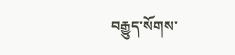བརྒྱུད་སོགས་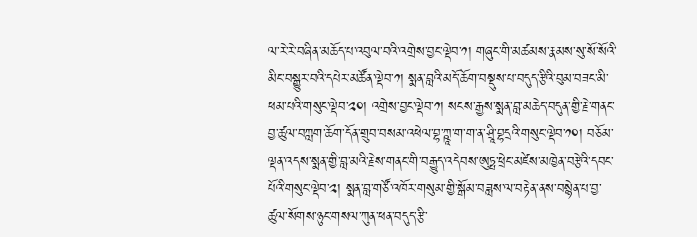ལ་རེ་རེ་བཞིན་མཆོད་པ་འབུལ་བའི་འགྲེས་བྱང་ལྡེབ་༡། གཞུང་གི་མཚམས་རྣམས་སུ་སོ་སོའི་མིང་བསྒྱུར་བའི་དཔེར་མཚོན་ལྡེབ་༡། སྨན་བླའི་མདོ་ཆོག་བསྡུས་པ་བདུད་རྩིའི་བུམ་བཟང་མི་ཕམ་པའི་གསུང་ལྡེབ་༢༠། འགྲེས་བྱང་ལྡེབ་༡། སངས་རྒྱས་སྨན་བླ་མཆེད་བདུན་གྱི་རྗེ་གནང་བྱ་ཚུལ་བཀླག་ཆོག་དོན་གྲུབ་བསམ་འཕེལ་བྷ་ཀྵཱ་ག་ག་ན་ཤྲཱི་བྷདྲའི་གསུང་ལྡེབ་༡༠། བཅོམ་ལྡན་འདས་སྨན་གྱི་བླ་མའི་རྗེས་གནང་གི་བརྒྱུད་འདེབས་ཨུཏྤ་ཕྲེང་མཛེས་མཁྱེན་བརྩེའི་དབང་པོའི་གསུང་ལྡེབ་༢། སྨན་བླ་གཙོ་འཁོར་གསུམ་གྱི་སྒོམ་བཟླས་ལ་བརྟེན་ནས་བསྙེན་པ་བྱ་ཚུལ་སོགས་ཉུང་གསལ་ཀུན་ཕན་བདུད་རྩི་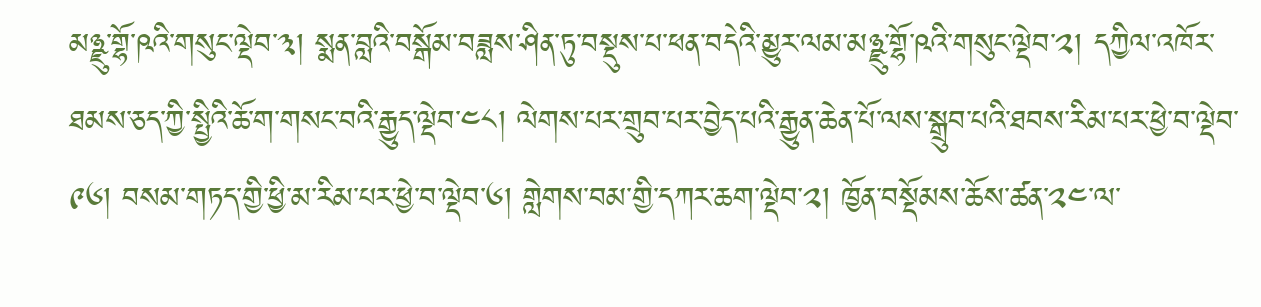མཉྫུ་གྷོ་ཥའི་གསུང་ལྡེབ་༣། སྨན་བླའི་བསྒོམ་བཟླས་ཤིན་ཏུ་བསྡུས་པ་ཕན་བདེའི་མྱུར་ལམ་མཉྫུ་གྷོ་ཥའི་གསུང་ལྡེབ་༢། དཀྱིལ་འཁོར་ཐམས་ཅད་ཀྱི་སྤྱིའི་ཆོ་ག་གསང་བའི་རྒྱུད་ལྡེབ་༤༨། ལེགས་པར་གྲུབ་པར་བྱེད་པའི་རྒྱུན་ཆེན་པོ་ལས་སྒྲུབ་པའི་ཐབས་རིམ་པར་ཕྱེ་བ་ལྡེབ་༩༦། བསམ་གཏད་གྱི་ཕྱི་མ་རིམ་པར་ཕྱེ་བ་ལྡེབ་༦། གླེགས་བམ་གྱི་དཀར་ཆག་ལྡེབ་༢། ཁྱོན་བསྡོམས་ཆོས་ཚན་༢༤་ལ་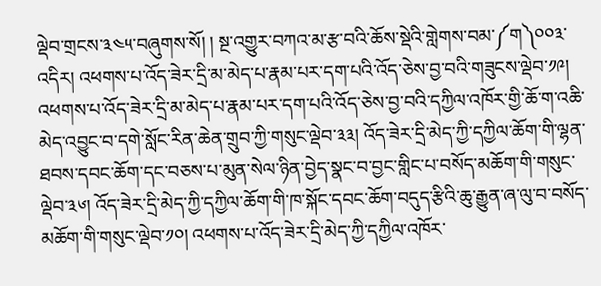ལྡེབ་གྲངས་༣༤༥་བཞུགས་སོ། ། སྔ་འགྱུར་བཀའ་མ་རྩ་བའི་ཆོས་སྡེའི་གླེགས་བམ་༼ག༽༠༠༣་འདིར། འཕགས་པ་འོད་ཟེར་དྲི་མ་མེད་པ་རྣམ་པར་དག་པའི་འོད་ཅེས་བྱ་བའི་གཟུངས་ལྡེབ་༡༩། འཕགས་པ་འོད་ཟེར་དྲི་མ་མེད་པ་རྣམ་པར་དག་པའི་འོད་ཅེས་བྱ་བའི་དཀྱིལ་འཁོར་གྱི་ཆོ་ག་འཆི་མེད་འབྱུང་བ་དགེ་སློང་རིན་ཆེན་གྲུབ་ཀྱི་གསུང་ལྡེབ་༣༣། འོད་ཟེར་དྲི་མེད་ཀྱི་དཀྱིལ་ཆོག་གི་ལྷན་ཐབས་དབང་ཆོག་དང་བཅས་པ་མུན་སེལ་ཉིན་བྱེད་སྣང་བ་བྱང་གླིང་པ་བསོད་མཆོག་གི་གསུང་ལྡེབ་༣༦། འོད་ཟེར་དྲི་མེད་ཀྱི་དཀྱིལ་ཆོག་གི་ཁ་སྐོང་དབང་ཆོག་བདུད་རྩིའི་ཆུ་རྒྱུན་ཞ་ལུ་བ་བསོད་མཆོག་གི་གསུང་ལྡེབ་༡༠། འཕགས་པ་འོད་ཟེར་དྲི་མེད་ཀྱི་དཀྱིལ་འཁོར་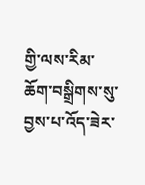གྱི་ལས་རིམ་ཆོག་བསྒྲིགས་སུ་བྱས་པ་འོད་ཟེར་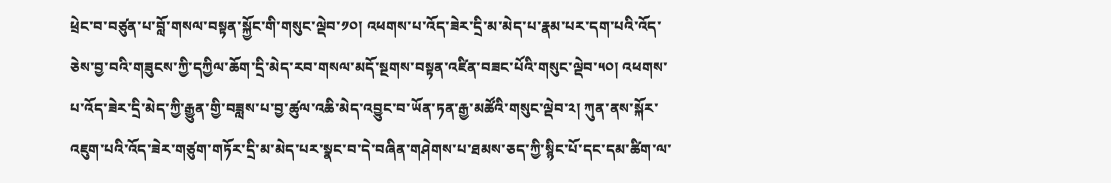ཕྲེང་བ་བཙུན་པ་བློ་གསལ་བསྟན་སྐྱོང་གི་གསུང་ལྡེབ་༡༠། འཕགས་པ་འོད་ཟེར་དྲི་མ་མེད་པ་རྣམ་པར་དག་པའི་འོད་ཅེས་བྱ་བའི་གཟུངས་ཀྱི་དཀྱིལ་ཆོག་དྲི་མེད་རབ་གསལ་མདོ་སྔགས་བསྟན་འཛིན་བཟང་པོའི་གསུང་ལྡེབ་༥༠། འཕགས་པ་འོད་ཟེར་དྲི་མེད་ཀྱི་རྒྱུན་གྱི་བཟླས་པ་བྱ་ཚུལ་འཆི་མེད་འབྱུང་བ་ཡོན་ཏན་རྒྱ་མཚོའི་གསུང་ལྡེབ་༢། ཀུན་ནས་སྐོར་འཇུག་པའི་འོད་ཟེར་གཙུག་གཏོར་དྲི་མ་མེད་པར་སྣང་བ་དེ་བཞིན་གཤེགས་པ་ཐམས་ཅད་ཀྱི་སྙིང་པོ་དང་དམ་ཚིག་ལ་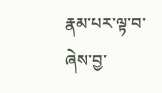རྣམ་པར་ལྟ་བ་ཞེས་བྱ་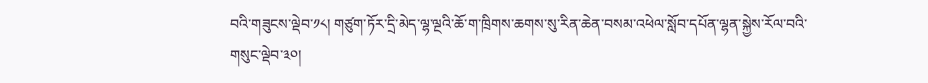བའི་གཟུངས་ལྡེབ་༡༨། གཙུག་ཏོར་དྲི་མེད་ལྷ་ལྔའི་ཆོ་ག་ཁྲིགས་ཆགས་སུ་རིན་ཆེན་བསམ་འཕེལ་སློབ་དཔོན་ལྷན་སྐྱེས་རོལ་བའི་གསུང་ལྡེབ་༣༠།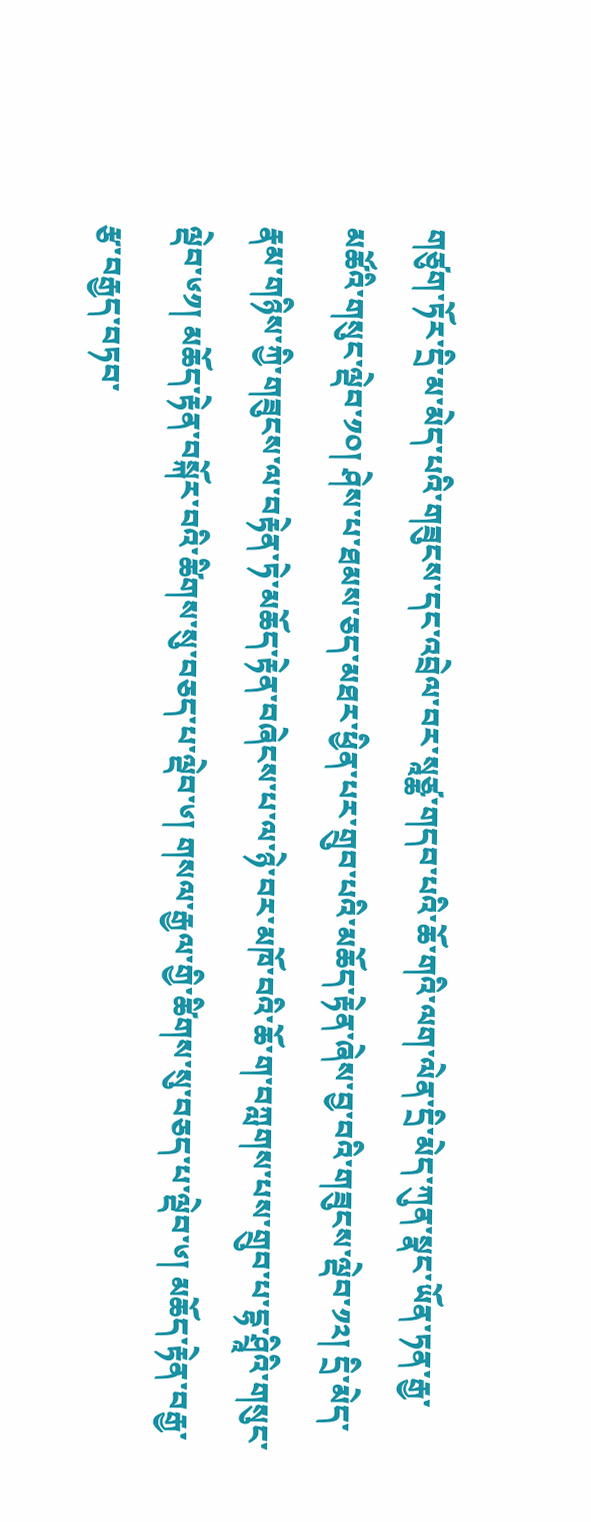གཙུག་ཏོར་དྲི་མ་མེད་པའི་གཟུངས་དང་འབྲེལ་བར་སཱཙྪ་གདབ་པའི་ཆོ་གའི་ལག་ལེན་དྲི་མེད་ཀུན་སྣང་ཡོན་ཏན་རྒྱ་མཚོའི་གསུང་ལྡེབ་༡༠། ཤེས་པ་ཐམས་ཅད་མཐར་ཕྱིན་པར་གྲུབ་པའི་མཆོད་རྟེན་ཞེས་བྱ་བའི་གཟུངས་ལྡེབ་༡༢། དྲི་མེད་རྣམ་གཉིས་ཀྱི་གཟུངས་ལ་བརྟེན་ཏེ་མཆོད་རྟེན་བཞེངས་པ་ལ་ཉེ་བར་མཁོ་བའི་ཆོ་ག་བཀླགས་པས་གྲུབ་པ་དྷ་ཤྲཱིའི་གསུང་ལྡེབ་༦༡། མཆོད་རྟེན་བསྐོར་བའི་ཚིགས་སུ་བཅད་པ་ལྡེབ་༦། གསལ་རྒྱལ་གྱི་ཚིགས་སུ་བཅད་པ་ལྡེབ་༦། མཆོད་རྟེན་བརྒྱ་རྩ་བརྒྱད་བཏབ་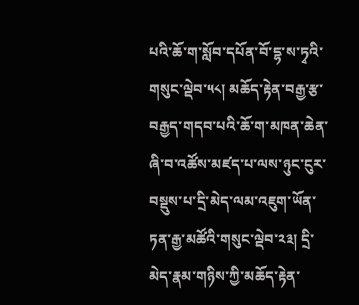པའི་ཆོ་ག་སློབ་དཔོན་བོ་དྷ་ས་ཏྭའི་གསུང་ལྡེབ་༥༨། མཆོད་རྟེན་བརྒྱ་རྩ་བརྒྱད་གདབ་པའི་ཆོ་ག་མཁན་ཆེན་ཞི་བ་འཚོས་མཛད་པ་ལས་ཉུང་ངུར་བསྡུས་པ་དྲི་མེད་ལམ་འཇུག་ཡོན་ཏན་རྒྱ་མཚོའི་གསུང་ལྡེབ་༢༣། དྲི་མེད་རྣམ་གཉིས་ཀྱི་མཆོད་རྟེན་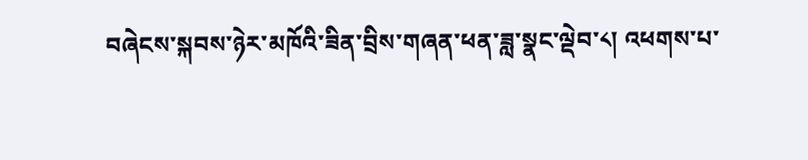བཞེངས་སྐབས་ཉེར་མཁོའི་ཟིན་བྲིས་གཞན་ཕན་ཟླ་སྣང་ལྡེབ་༨། འཕགས་པ་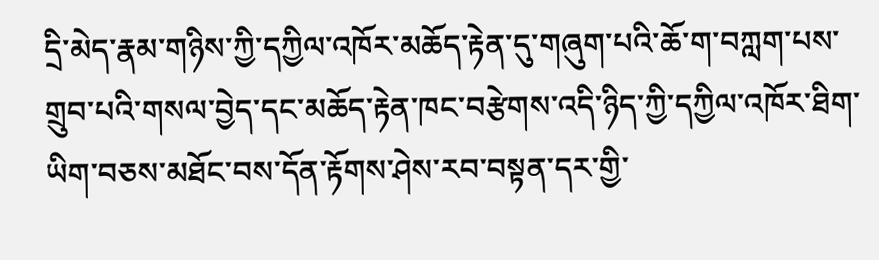དྲི་མེད་རྣམ་གཉིས་ཀྱི་དཀྱིལ་འཁོར་མཆོད་རྟེན་དུ་གཞུག་པའི་ཆོ་ག་བཀླག་པས་གྲུབ་པའི་གསལ་བྱེད་དང་མཆོད་རྟེན་ཁང་བརྩེགས་འདི་ཉིད་ཀྱི་དཀྱིལ་འཁོར་ཐིག་ཡིག་བཅས་མཐོང་བས་དོན་རྟོགས་ཤེས་རབ་བསྟན་དར་གྱི་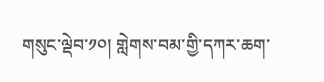གསུང་ལྡེབ་༡༠། གླེགས་བམ་གྱི་དཀར་ཆག་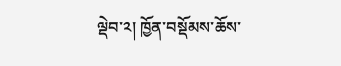ལྡེབ་༢། ཁྱོན་བསྡོམས་ཆོས་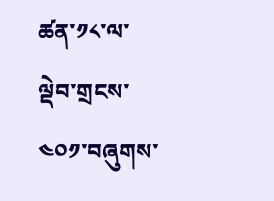ཚན་༡༨་ལ་ལྡེབ་གྲངས་༤༠༡་བཞུགས་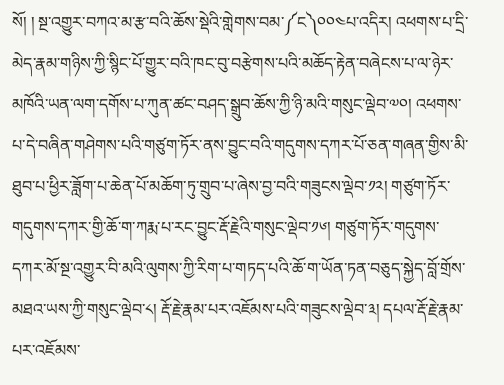སོ། ། སྔ་འགྱུར་བཀའ་མ་རྩ་བའི་ཆོས་སྡེའི་གླེགས་བམ་༼ང༽༠༠༤པ་འདིར། འཕགས་པ་དྲི་མེད་རྣམ་གཉིས་ཀྱི་སྙིང་པོ་གྱུར་བའི་ཁང་བུ་བརྩེགས་པའི་མཆོད་རྟེན་བཞེངས་པ་ལ་ཉེར་མཁོའི་ཡན་ལག་དགོས་པ་ཀུན་ཚང་བཤད་སྒྲུབ་ཆོས་ཀྱི་ཉི་མའི་གསུང་ལྡེབ་༧༠། འཕགས་པ་དེ་བཞིན་གཤེགས་པའི་གཙུག་ཏོར་ནས་བྱུང་བའི་གདུགས་དཀར་པོ་ཅན་གཞན་གྱིས་མི་ཐུབ་པ་ཕྱིར་ཟློག་པ་ཆེན་པོ་མཆོག་ཏུ་གྲུབ་པ་ཞེས་བྱ་བའི་གཟུངས་ལྡེབ་༡༢། གཙུག་ཏོར་གདུགས་དཀར་གྱི་ཆོ་ག་ཀརྨ་པ་རང་བྱུང་རྡོ་རྗེའི་གསུང་ལྡེབ་༡༦། གཙུག་ཏོར་གདུགས་དཀར་མོ་སྔ་འགྱུར་བི་མའི་ལུགས་ཀྱི་རིག་པ་གཏད་པའི་ཆོ་ག་ཡོན་ཏན་བཅུད་སྐྱེད་བློ་གྲོས་མཐའ་ཡས་ཀྱི་གསུང་ལྡེབ་༨། རྡོ་རྗེ་རྣམ་པར་འཇོམས་པའི་གཟུངས་ལྡེབ་༣། དཔལ་རྡོ་རྗེ་རྣམ་པར་འཇོམས་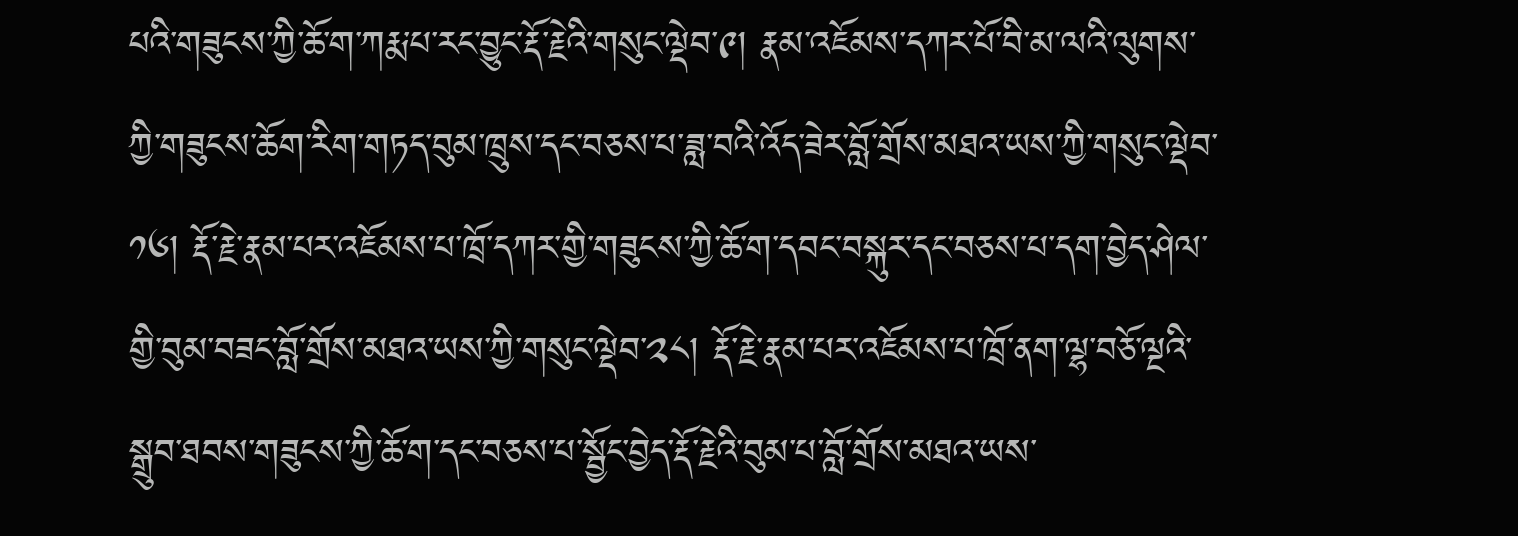པའི་གཟུངས་ཀྱི་ཆོ་ག་ཀརྨ་པ་རང་བྱུང་རྡོ་རྗེའི་གསུང་ལྡེབ་༩། རྣམ་འཇོམས་དཀར་པོ་བི་མ་ལའི་ལུགས་ཀྱི་གཟུངས་ཆོག་རིག་གཏད་བུམ་ཁྲུས་དང་བཅས་པ་ཟླ་བའི་འོད་ཟེར་བློ་གྲོས་མཐའ་ཡས་ཀྱི་གསུང་ལྡེབ་༡༦། རྡོ་རྗེ་རྣམ་པར་འཇོམས་པ་ཁྲོ་དཀར་གྱི་གཟུངས་ཀྱི་ཆོ་ག་དབང་བསྐུར་དང་བཅས་པ་དག་བྱེད་ཤེལ་གྱི་བུམ་བཟང་བློ་གྲོས་མཐའ་ཡས་ཀྱི་གསུང་ལྡེབ་༢༨། རྡོ་རྗེ་རྣམ་པར་འཇོམས་པ་ཁྲོ་ནག་ལྷ་བཅོ་ལྔའི་སྒྲུབ་ཐབས་གཟུངས་ཀྱི་ཆོ་ག་དང་བཅས་པ་སྦྱོང་བྱེད་རྡོ་རྗེའི་བུམ་པ་བློ་གྲོས་མཐའ་ཡས་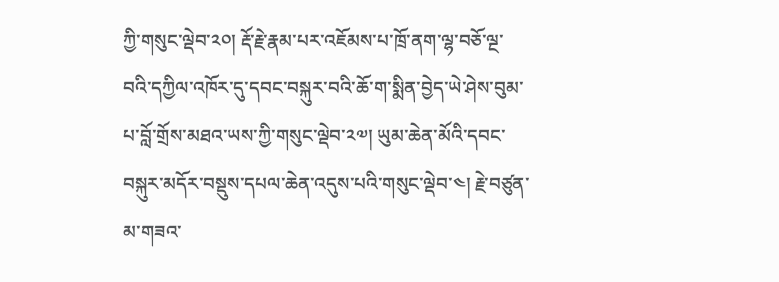ཀྱི་གསུང་ལྡེབ་༢༠། རྡོ་རྗེ་རྣམ་པར་འཇོམས་པ་ཁྲོ་ནག་ལྷ་བཅོ་ལྔ་བའི་དཀྱིལ་འཁོར་དུ་དབང་བསྐུར་བའི་ཆོ་ག་སྨིན་བྱེད་ཡེ་ཤེས་བུམ་པ་བློ་གྲོས་མཐའ་ཡས་ཀྱི་གསུང་ལྡེབ་༢༧། ཡུམ་ཆེན་མོའི་དབང་བསྐུར་མདོར་བསྡུས་དཔལ་ཆེན་འདུས་པའི་གསུང་ལྡེབ་༤། རྗེ་བཙུན་མ་གཟའ་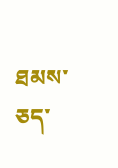ཐམས་ཅད་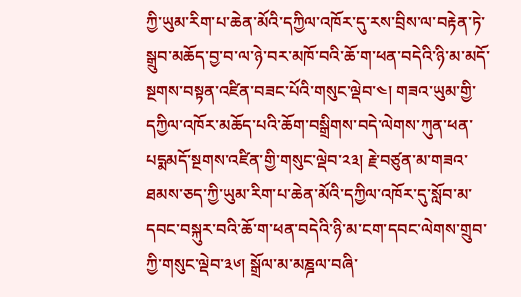ཀྱི་ཡུམ་རིག་པ་ཆེན་མོའི་དཀྱིལ་འཁོར་དུ་རས་བྲིས་ལ་བརྟེན་ཏེ་སྒྲུབ་མཆོད་བྱ་བ་ལ་ཉེ་བར་མཁོ་བའི་ཆོ་ག་ཕན་བདེའི་ཉི་མ་མདོ་སྔགས་བསྟན་འཛིན་བཟང་པོའི་གསུང་ལྡེབ་༤། གཟའ་ཡུམ་གྱི་དཀྱིལ་འཁོར་མཆོད་པའི་ཆོག་བསྒྲིགས་བདེ་ལེགས་ཀུན་ཕན་པདྨམདོ་སྔགས་འཛིན་གྱི་གསུང་ལྡེབ་༢༣། རྗེ་བཙུན་མ་གཟའ་ཐམས་ཅད་ཀྱི་ཡུམ་རིག་པ་ཆེན་མོའི་དཀྱིལ་འཁོར་དུ་སློབ་མ་དབང་བསྐུར་བའི་ཆོ་ག་ཕན་བདེའི་ཉི་མ་ངག་དབང་ལེགས་གྲུབ་ཀྱི་གསུང་ལྡེབ་༣༦། སྒྲོལ་མ་མཎྜལ་བཞི་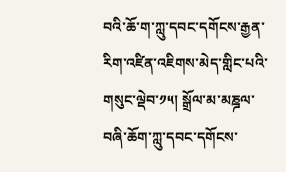བའི་ཆོ་ག་ཀླུ་དབང་དགོངས་རྒྱན་རིག་འཛིན་འཇིགས་མེད་གླིང་པའི་གསུང་ལྡེབ་༡༥། སྒྲོལ་མ་མཎྜལ་བཞི་ཆོག་ཀླུ་དབང་དགོངས་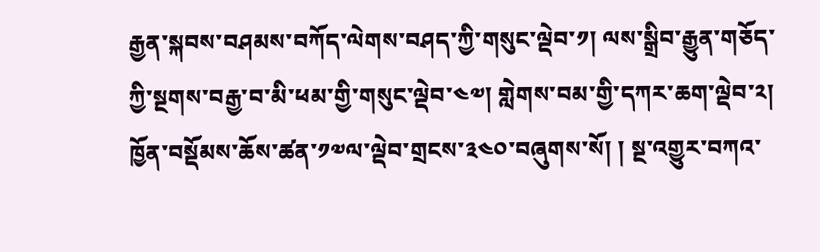རྒྱན་སྐབས་བཤམས་བཀོད་ལེགས་བཤད་ཀྱི་གསུང་ལྡེབ་༡། ལས་སྒྲིབ་རྒྱུན་གཅོད་ཀྱི་སྔགས་བརྒྱ་བ་མི་ཕམ་གྱི་གསུང་ལྡེབ་༤༧། གླེགས་བམ་གྱི་དཀར་ཆག་ལྡེབ་༢། ཁྱོན་བསྡོམས་ཆོས་ཚན་༡༧ལ་ལྡེབ་གྲངས་༣༤༠་བཞུགས་སོ། ། སྔ་འགྱུར་བཀའ་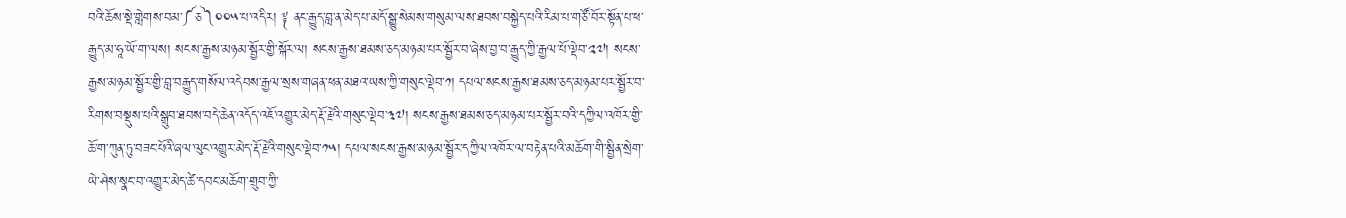བའི་ཆོས་སྡེ་གླེགས་བམ་༼ཅ༽༠༠༥་པ་འདིར། ༈ ནང་རྒྱུད་བླ་ན་མེད་པ་མདོ་སྒྱུ་སེམས་གསུམ་ལས་ཐབས་བསྐྱེད་པའི་རིམ་པ་གཙོ་བོར་སྟོན་པ་ཕ་རྒྱུད་མ་ཧཱ་ཡོ་ག་ལས། སངས་རྒྱས་མཉམ་སྦྱོར་གྱི་སྐོར་ལ། སངས་རྒྱས་ཐམས་ཅད་མཉམ་པར་སྦྱོར་བ་ཞེས་བྱ་བ་རྒྱུད་ཀྱི་རྒྱལ་པོ་ལྡེབ་༢༧། སངས་རྒྱས་མཉམ་སྦྱོར་གྱི་བླ་བརྒྱུད་གསོལ་འདེབས་རྒྱལ་སྲས་གཞན་ཕན་མཐའ་ཡས་ཀྱི་གསུང་ལྡེབ་༡། དཔལ་སངས་རྒྱས་ཐམས་ཅད་མཉམ་པར་སྦྱོར་བ་རིགས་བསྡུས་པའི་སྒྲུབ་ཐབས་བདེ་ཆེན་འདོད་འཇོ་འགྱུར་མེད་རྡོ་རྗེའི་གསུང་ལྡེབ་༣༧། སངས་རྒྱས་ཐམས་ཅད་མཉམ་པར་སྦྱོར་བའི་དཀྱིལ་འཁོར་གྱི་ཆོ་ག་ཀུན་ཏུ་བཟང་པོའི་ཞལ་ལུང་འགྱུར་མེད་རྡོ་རྗེའི་གསུང་ལྡེབ་༡༥། དཔལ་སངས་རྒྱས་མཉམ་སྦྱོར་དཀྱིལ་འཁོར་ལ་བརྟེན་པའི་མཆོག་གི་སྦྱིན་སྲེག་ཡེ་ཤེས་སྣང་བ་འགྱུར་མེད་ཚེ་དབང་མཆོག་གྲུབ་ཀྱི་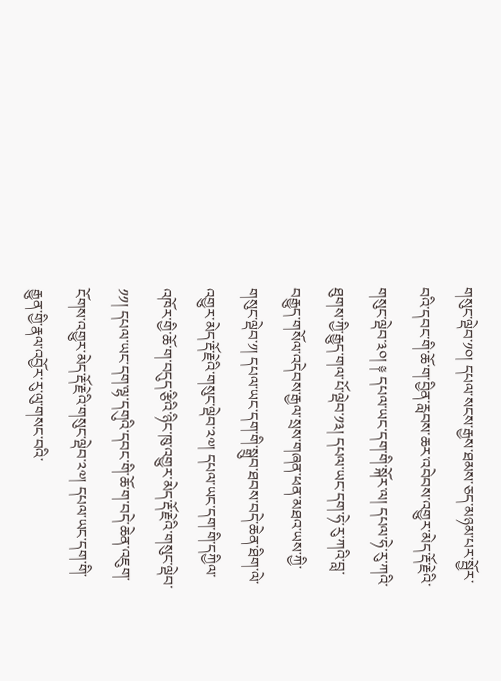གསུང་ལྡེབ་༡༠། དཔལ་སངས་རྒྱས་ཐམས་ཅད་མཉམ་པར་སྦྱོར་བའི་དབང་གི་ཆོ་ག་བྱིན་རླབས་ཆར་འབེབས་འགྱུར་མེད་རྡོ་རྗེའི་གསུང་ལྡེབ་༣༠། ༈ དཔལ་ཡང་དག་གི་སྐོར་ལ། དཔལ་ཧེ་རུ་ཀའི་ཐུགས་ཀྱི་རྒྱུད་གལ་པོ་ལྡེབ་༡༣། དཔལ་ཡང་དག་ཧེ་རུ་ཀའི་བླ་བརྒྱུད་གསོལ་འདེབས་རྒྱལ་སྲས་གཞན་ཕན་མཐའ་ཡས་ཀྱི་གསུང་ལྡེབ་༡། དཔལ་ཡང་དག་གི་སྒྲུབ་ཐབས་བདེ་ཆེན་ཐིག་ལེ་འགྱུར་མེད་རྡོ་རྗེའི་གསུང་ལྡེབ་༢༧། དཔལ་ཡང་དག་གི་དཀྱིལ་འཁོར་གྱི་ཆོ་ག་བདུད་རྩིའི་ཉིང་ཁུ་འགྱུར་མེད་རྡོ་རྗེའི་གསུང་ལྡེབ་༡༡། དཔལ་ཡང་དག་ལྷ་དགུའི་དབང་གི་ཆོ་ག་བདེ་ཆེན་འཇུག་ངོགས་འགྱུར་མེད་རྡོ་རྗེའི་གསུང་ལྡེབ་༢༧། དཔལ་ཡང་དག་གི་རྒྱུན་གྱི་རྣལ་འབྱོར་རུ་ལུ་གསང་བའི་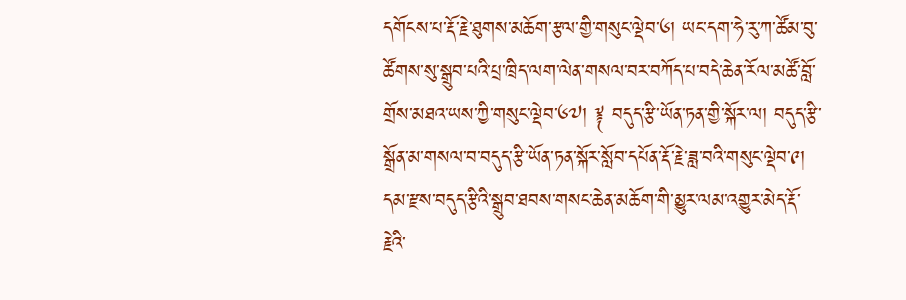དགོངས་པ་རྡོ་རྗེ་ཐུགས་མཆོག་རྩལ་གྱི་གསུང་ལྡེབ་༦། ཡང་དག་ཧེ་རུ་ཀ་ཚོམ་བུ་ཚོགས་སུ་སྒྲུབ་པའི་པྲ་ཁྲིད་ལག་ལེན་གསལ་བར་བཀོད་པ་བདེ་ཆེན་རོལ་མཚོ་བློ་གྲོས་མཐའ་ཡས་ཀྱི་གསུང་ལྡེབ་༦༧། ༈ བདུད་རྩི་ཡོན་ཏན་གྱི་སྐོར་ལ། བདུད་རྩི་སྒྲོན་མ་གསལ་བ་བདུད་རྩི་ཡོན་ཏན་སྐོར་སློབ་དཔོན་རྡོ་རྗེ་ཟླ་བའི་གསུང་ལྡེབ་༩། དམ་རྫས་བདུད་རྩིའི་སྒྲུབ་ཐབས་གསང་ཆེན་མཆོག་གི་མྱུར་ལམ་འགྱུར་མེད་རྡོ་རྗེའི་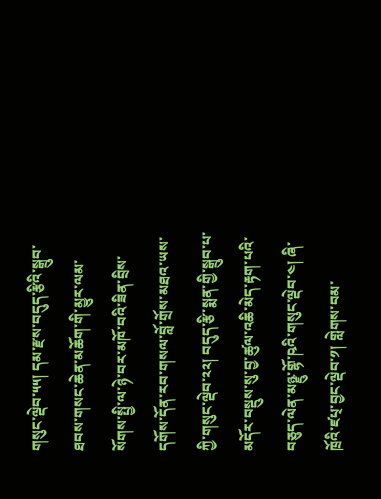གསུང་ལྡེབ་༥༥། དམ་རྫས་བདུད་རྩིའི་སྒྲུབ་ཐབས་གསང་ཆེན་མཆོག་གི་མྱུར་ལམ་སོགས་སྤྱི་ལ་ཉེ་བར་མཁོ་བའི་ཟིན་བྲིས་དགོས་དོན་རབ་གསལ་བློ་གྲོས་མཐའ་ཡས་ཀྱི་གསུང་ལྡེབ་༢༢། བདུད་རྩི་སྨན་གྱི་སྒྲུབ་པ་མདོར་བསྡུས་སུ་བྱ་ཚུལ་འཆི་མེད་རྟག་པའི་བཅུད་ལེན་མཉྫུ་གྷོ་ཥའི་གསུང་ལྡེབ་༤། ཞི་ཁྲོའི་ཛཔ྄་བྱང་ལྡེབ་༡། གླེགས་བམ་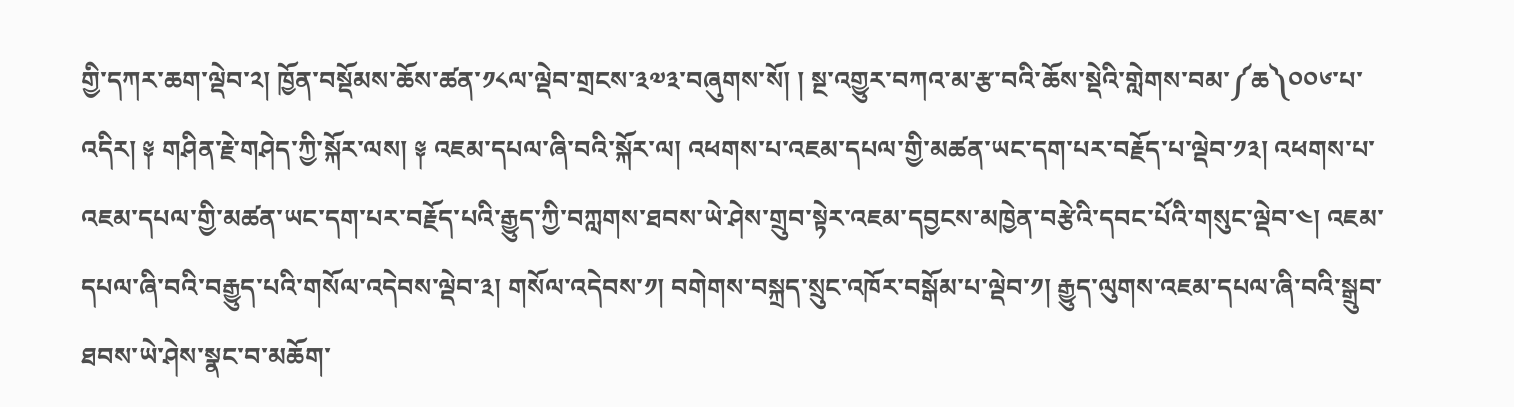གྱི་དཀར་ཆག་ལྡེབ་༢། ཁྱོན་བསྡོམས་ཆོས་ཚན་༡༨ལ་ལྡེབ་གྲངས་༣༧༣་བཞུགས་སོ། ། སྔ་འགྱུར་བཀའ་མ་རྩ་བའི་ཆོས་སྡེའི་གླེགས་བམ་༼ཆ༽༠༠༦་པ་འདིར། ༈ གཤིན་རྗེ་གཤེད་ཀྱི་སྐོར་ལས། ༈ འཇམ་དཔལ་ཞི་བའི་སྐོར་ལ། འཕགས་པ་འཇམ་དཔལ་གྱི་མཚན་ཡང་དག་པར་བརྗོད་པ་ལྡེབ་༡༣། འཕགས་པ་འཇམ་དཔལ་གྱི་མཚན་ཡང་དག་པར་བརྗོད་པའི་རྒྱུད་ཀྱི་བཀླགས་ཐབས་ཡེ་ཤེས་གྲུབ་སྟེར་འཇམ་དབྱངས་མཁྱེན་བརྩེའི་དབང་པོའི་གསུང་ལྡེབ་༤། འཇམ་དཔལ་ཞི་བའི་བརྒྱུད་པའི་གསོལ་འདེབས་ལྡེབ་༣། གསོལ་འདེབས་༡། བགེགས་བསྐྲད་སྲུང་འཁོར་བསྒོམ་པ་ལྡེབ་༡། རྒྱུད་ལུགས་འཇམ་དཔལ་ཞི་བའི་སྒྲུབ་ཐབས་ཡེ་ཤེས་སྣང་བ་མཆོག་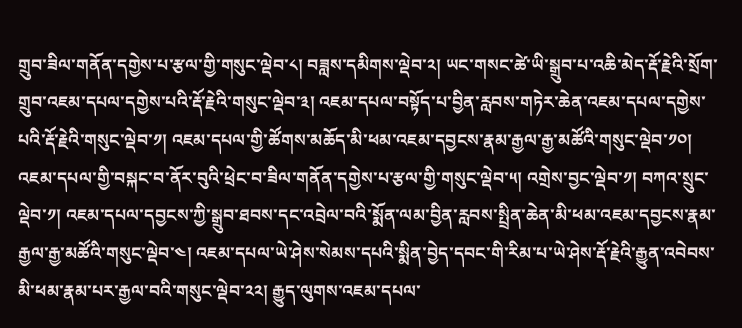གྲུབ་ཟིལ་གནོན་དགྱེས་པ་རྩལ་གྱི་གསུང་ལྡེབ་༨། བཟླས་དམིགས་ལྡེབ་༢། ཡང་གསང་ཚེ་ཡི་སྒྲུབ་པ་འཆི་མེད་རྡོ་རྗེའི་སྲོག་གྲུབ་འཇམ་དཔལ་དགྱེས་པའི་རྡོ་རྗེའི་གསུང་ལྡེབ་༣། འཇམ་དཔལ་བསྟོད་པ་བྱིན་རླབས་གཏེར་ཆེན་འཇམ་དཔལ་དགྱེས་པའི་རྡོ་རྗེའི་གསུང་ལྡེབ་༡། འཇམ་དཔལ་གྱི་ཚོགས་མཆོད་མི་ཕམ་འཇམ་དབྱངས་རྣམ་རྒྱལ་རྒྱ་མཚོའི་གསུང་ལྡེབ་༡༠། འཇམ་དཔལ་གྱི་བསྐང་བ་ནོར་བུའི་ཕྲེང་བ་ཟིལ་གནོན་དགྱེས་པ་རྩལ་གྱི་གསུང་ལྡེབ་༥། འགྲེས་བྱང་ལྡེབ་༡། བཀའ་སྲུང་ལྡེབ་༡། འཇམ་དཔལ་དབྱངས་ཀྱི་སྒྲུབ་ཐབས་དང་འབྲེལ་བའི་སྨོན་ལམ་བྱིན་རླབས་སྤྲིན་ཆེན་མི་ཕམ་འཇམ་དབྱངས་རྣམ་རྒྱལ་རྒྱ་མཚོའི་གསུང་ལྡེབ་༤། འཇམ་དཔལ་ཡེ་ཤེས་སེམས་དཔའི་སྨིན་བྱེད་དབང་གི་རིམ་པ་ཡེ་ཤེས་རྡོ་རྗེའི་རྒྱུན་འབེབས་མི་ཕམ་རྣམ་པར་རྒྱལ་བའི་གསུང་ལྡེབ་༢༢། རྒྱུད་ལུགས་འཇམ་དཔལ་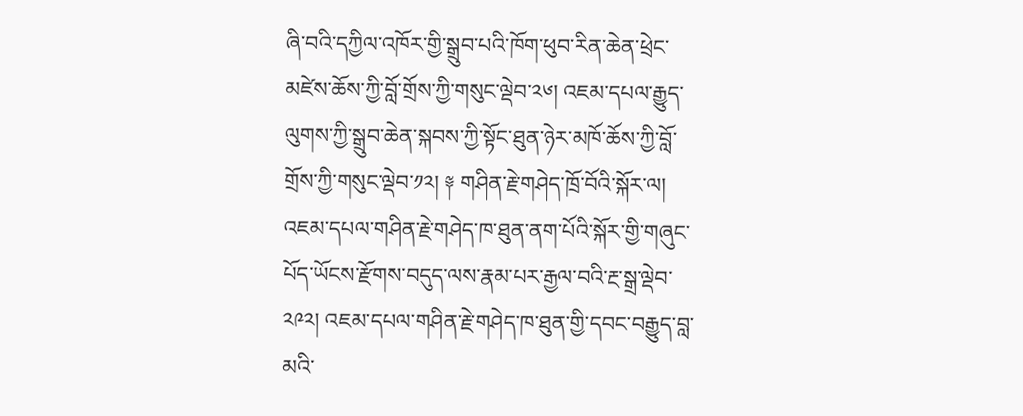ཞི་བའི་དཀྱིལ་འཁོར་གྱི་སྒྲུབ་པའི་ཁོག་ཕུབ་རིན་ཆེན་ཕྲེང་མཛེས་ཆོས་ཀྱི་བློ་གྲོས་ཀྱི་གསུང་ལྡེབ་༢༦། འཇམ་དཔལ་རྒྱུད་ལུགས་ཀྱི་སྒྲུབ་ཆེན་སྐབས་ཀྱི་སྟོང་ཐུན་ཉེར་མཁོ་ཆོས་ཀྱི་བློ་གྲོས་ཀྱི་གསུང་ལྡེབ་༡༢། ༈ གཤིན་རྗེ་གཤེད་ཁྲོ་བོའི་སྐོར་ལ། འཇམ་དཔལ་གཤིན་རྗེ་གཤེད་ཁ་ཐུན་ནག་པོའི་སྐོར་གྱི་གཞུང་པོད་ཡོངས་རྫོགས་བདུད་ལས་རྣམ་པར་རྒྱལ་བའི་རྔ་སྒྲ་ལྡེབ་༢༩༢། འཇམ་དཔལ་གཤིན་རྗེ་གཤེད་ཁ་ཐུན་གྱི་དབང་བརྒྱུད་བླ་མའི་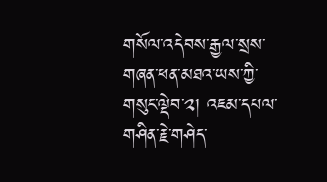གསོལ་འདེབས་རྒྱལ་སྲས་གཞན་ཕན་མཐའ་ཡས་ཀྱི་གསུང་ལྡེབ་༢། འཇམ་དཔལ་གཤིན་རྗེ་གཤེད་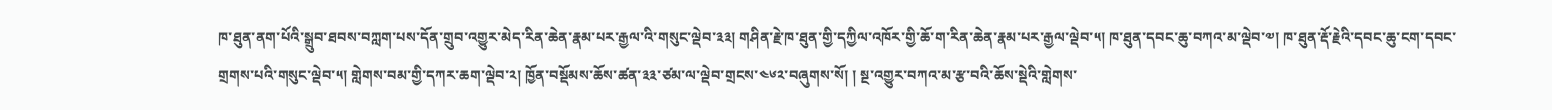ཁ་ཐུན་ནག་པོའི་སྒྲུབ་ཐབས་བཀླག་པས་དོན་གྲུབ་འགྱུར་མེད་རིན་ཆེན་རྣམ་པར་རྒྱལ་འི་གསུང་ལྡེབ་༣༣། གཤིན་རྗེ་ཁ་ཐུན་གྱི་དཀྱིལ་འཁོར་གྱི་ཆོ་ག་རིན་ཆེན་རྣམ་པར་རྒྱལ་ལྡེབ་༥། ཁ་ཐུན་དབང་ཆུ་བཀའ་མ་ལྡེབ་༧། ཁ་ཐུན་རྡོ་རྗེའི་དབང་ཆུ་ངག་དབང་གྲགས་པའི་གསུང་ལྡེབ་༥། གླེགས་བམ་གྱི་དཀར་ཆག་ལྡེབ་༢། ཁྱོན་བསྡོམས་ཆོས་ཚན་༣༣་ཙམ་ལ་ལྡེབ་གྲངས་༤༦༢་བཞུགས་སོ། ། སྔ་འགྱུར་བཀའ་མ་རྩ་བའི་ཆོས་སྡེའི་གླེགས་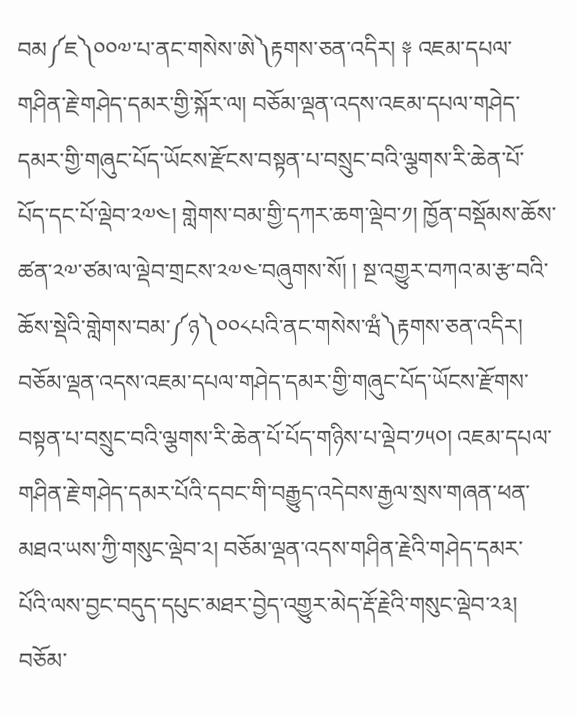བམ༼ཇ༽༠༠༧་པ་ནང་གསེས་ཨེ༽རྟགས་ཅན་འདིར། ༈ འཇམ་དཔལ་གཤིན་རྗེ་གཤེད་དམར་གྱི་སྐོར་ལ། བཅོམ་ལྡན་འདས་འཇམ་དཔལ་གཤེད་དམར་གྱི་གཞུང་པོད་ཡོངས་རྫོངས་བསྟན་པ་བསྲུང་བའི་ལྕགས་རི་ཆེན་པོ་པོད་དང་པོ་ལྡེབ་༢༧༤། གླེགས་བམ་གྱི་དཀར་ཆག་ལྡེབ་༡། ཁྱོན་བསྡོམས་ཆོས་ཚན་༢༧་ཙམ་ལ་ལྡེབ་གྲངས་༢༧༤་བཞུགས་སོ། ། སྔ་འགྱུར་བཀའ་མ་རྩ་བའི་ཆོས་སྡེའི་གླེགས་བམ་༼ཉ༽༠༠༨པའི་ནང་གསེས་ཝཾ༽རྟགས་ཅན་འདིར། བཅོམ་ལྡན་འདས་འཇམ་དཔལ་གཤེད་དམར་གྱི་གཞུང་པོད་ཡོངས་རྫོགས་བསྟན་པ་བསྲུང་བའི་ལྕགས་རི་ཆེན་པོ་པོད་གཉིས་པ་ལྡེབ་༡༥༠། འཇམ་དཔལ་གཤིན་རྗེ་གཤེད་དམར་པོའི་དབང་གི་བརྒྱུད་འདེབས་རྒྱལ་སྲས་གཞན་ཕན་མཐའ་ཡས་ཀྱི་གསུང་ལྡེབ་༢། བཅོམ་ལྡན་འདས་གཤིན་རྗེའི་གཤེད་དམར་པོའི་ལས་བྱང་བདུད་དཔུང་མཐར་བྱེད་འགྱུར་མེད་རྡོ་རྗེའི་གསུང་ལྡེབ་༢༣། བཅོམ་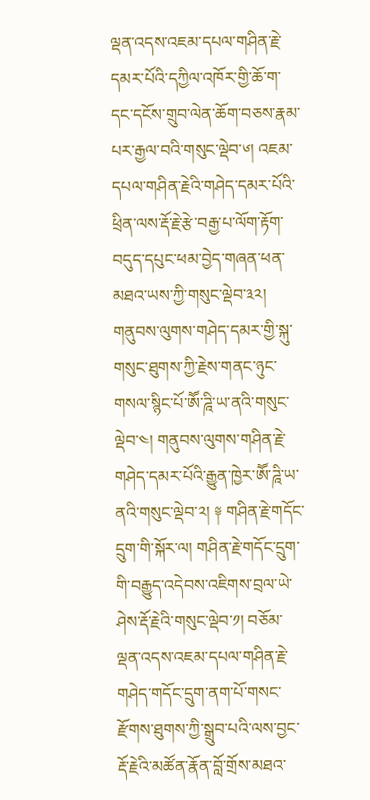ལྡན་འདས་འཇམ་དཔལ་གཤིན་རྗེ་དམར་པོའི་དཀྱིལ་འཁོར་གྱི་ཆོ་ག་དང་དངོས་གྲུབ་ལེན་ཆོག་བཅས་རྣམ་པར་རྒྱལ་བའི་གསུང་ལྡེབ་༦། འཇམ་དཔལ་གཤིན་རྗེའི་གཤེད་དམར་པོའི་ཕྲིན་ལས་རྡོ་རྗེ་རྩེ་བརྒྱ་པ་ལོག་རྟོག་བདུད་དཔུང་ཕམ་བྱེད་གཞན་ཕན་མཐའ་ཡས་ཀྱི་གསུང་ལྡེབ་༣༢། གནུབས་ལུགས་གཤེད་དམར་གྱི་སྐུ་གསུང་ཐུགས་ཀྱི་རྗེས་གནང་ཉུང་གསལ་སྙིང་པོ་ཨཽ་ཌཱི་ཡ་ནའི་གསུང་ལྡེབ་༤། གནུབས་ལུགས་གཤིན་རྗེ་གཤེད་དམར་པོའི་རྒྱུན་ཁྱེར་ཨཽ་ཌཱི་ཡ་ནའི་གསུང་ལྡེབ་༢། ༈ གཤིན་རྗེ་གདོང་དྲུག་གི་སྐོར་ལ། གཤིན་རྗེ་གདོང་དྲུག་གི་བརྒྱུད་འདེབས་འཇིགས་བྲལ་ཡེ་ཤེས་རྡོ་རྗེའི་གསུང་ལྡེབ་༡། བཅོམ་ལྡན་འདས་འཇམ་དཔལ་གཤིན་རྗེ་གཤེད་གདོང་དྲུག་ནག་པོ་གསང་རྫོགས་ཐུགས་ཀྱི་སྒྲུབ་པའི་ལས་བྱང་རྡོ་རྗེའི་མཚོན་རྣོན་བློ་གྲོས་མཐའ་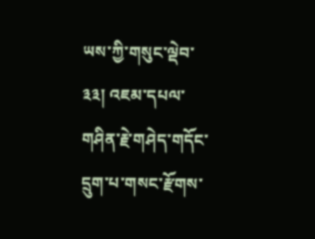ཡས་ཀྱི་གསུང་ལྡེབ་༣༣། འཇམ་དཔལ་གཤིན་རྗེ་གཤེད་གདོང་དྲུག་པ་གསང་རྫོགས་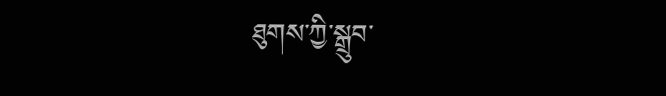ཐུགས་ཀྱི་སྒྲུབ་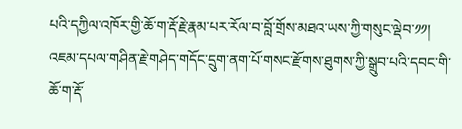པའི་དཀྱིལ་འཁོར་གྱི་ཆོ་ག་རྡོ་རྗེ་རྣམ་པར་རོལ་བ་བློ་གྲོས་མཐའ་ཡས་ཀྱི་གསུང་ལྡེབ་༡༡། འཇམ་དཔལ་གཤིན་རྗེ་གཤེད་གདོང་དྲུག་ནག་པོ་གསང་རྫོགས་ཐུགས་ཀྱི་སྒྲུབ་པའི་དབང་གི་ཆོ་ག་རྡོ་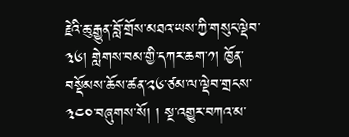རྗེའི་ཆུ་རྒྱུན་བློ་གྲོས་མཐའ་ཡས་ཀྱི་གསུང་ལྡེབ་༣༦། གླེགས་བམ་གྱི་དཀར་ཆག་༡། ཁྱོན་བསྡོམས་ཆོས་ཚན་༢༦་ཙམ་ལ་ལྡེབ་གྲངས་༣༤༠་བཞུགས་སོ། ། སྔ་འགྱུར་བཀའ་མ་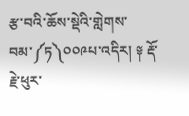རྩ་བའི་ཆོས་སྡེའི་གླེགས་བམ་༼ཏ༽༠༠༩པ་འདིར། ༈ རྡོ་རྗེ་ཕུར་